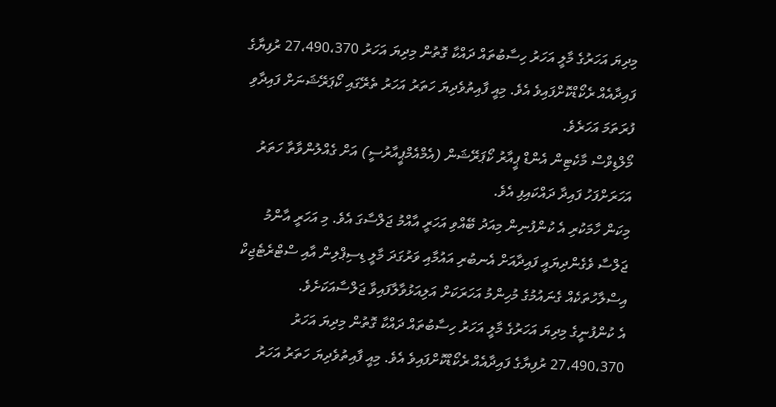މިދިޔަ އަހަރުގެ މާލީ އަހަރު ހިސާބުތައް ދައްކާ ގޮތުން މިދިޔަ އަހަރު 27،490،370 ރުފިޔާގެ ފައިދާއެއް ރެކޯޑްކޮށްފައިވެ އެވެ. މިއީ ފާއިތުވެދިޔަ ހަތަރު އަހަރު ތެރޭގައި ކޯޕަރޭޝަނަށް ފައިދާވި ފުރަތަމަ އަހަރެވެ.
މޯލްޑިވްސް މާކެޓިން އެންޑް ޕީއާރު ކޯޕަރޭޝަން (އެމްއެމްޕީއާރުސީ) އަށް ގެއްލުންވާތާ ހަތަރު އަހަރަށްފަހު ފައިދާ ދައްކައިފި އެވެ.
މިކަން ހާމަކުރި އެ ކުންފުނިން މިއަދު ބޭއްވި އަހަރީ އާއްމު ޖަލްސާގަ އެވެ. މި އަހަރީ އާންމު ޖަލްސާ ވެގެންދިޔައީ ފައިދާއަށް އެނބުރި އައުމާއި ވަރުގަދަ މާލީ ޑިސިޕްލިން އާއި ސްޓްރެޓެޖިކް އިސްލާހުތަކެއް ގެނައުމުގެ މުހިންމު އަހަރަކަށް އަލިއަޅުވާލާފައިވާ ޖަލްސާއަކަށެވެ.
އެ ކުންފުނީގެ މިދިޔަ އަހަރުގެ މާލީ އަހަރު ހިސާބުތައް ދައްކާ ގޮތުން މިދިޔަ އަހަރު 27،490،370 ރުފިޔާގެ ފައިދާއެއް ރެކޯޑްކޮށްފައިވެ އެވެ. މިއީ ފާއިތުވެދިޔަ ހަތަރު އަހަރު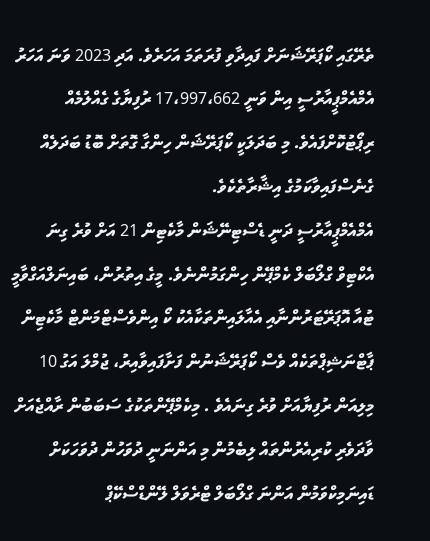ތެރޭގައި ކޯޕަރޭޝަނަށް ފައިދާވި ފުރަތަމަ އަހަރެވެ. އަދި 2023 ވަނަ އަހަރު އެމްއެމްޕީއާރުސީ އިން ވަނީ 17،997،662 ރުފިޔާގެ ގެއްލުމެއް ރިޕޯޓުކޮށްފައެވެ. މި ބަދަލަކީ ކޯޕަރޭޝަން ހިންގާ ގޮތަށް ބޮޑު ބަދަލެއް ގެނެސްފައިވާކަމުގެ އިޝާރާތެކެވެ.
އެމްއެމްޕީއާރުސީ ދަނީ ޑެސްޓިނޭޝަން މާކެޓިން 21 އަށް ވުރެ ގިނަ އެކްޓިވް ގްލޯބަލް ކެމްޕޭން ހިންގަމުންނެވެ. މީގެ އިތުރުން، ބައިނަލްއަގްވާމީ ޓުއާ އޮޕަރޭޓަރުންނާއި އެއާލައިންތަކާއެކު ކޯ އިންވެސްޓްމަންޓް މާކެޓިން ޕާޓްނަޝިޕްތަކެއް ވެސް ކޯޕަރޭޝަނުން ފަށާފައިވާއިރު، ޖުމްލަ އަގު 10 މިލިއަން ރުފިޔާއަށް ވުރެ ގިނައެވެ . މިކެމްޕޭންތަކުގެ ސަބަބުން ރާއްޖެއަށް ވާދަވެރި ކުރިއެރުންތައް ލިބެމުން މި އަންނަނީ ދުވަހުން ދުވަހަކަށް ޑައިނަމިކްވަމުން އަންނަ ގްލޯބަލް ޓްރެވަލް ލޭންޑްސްކޭޕް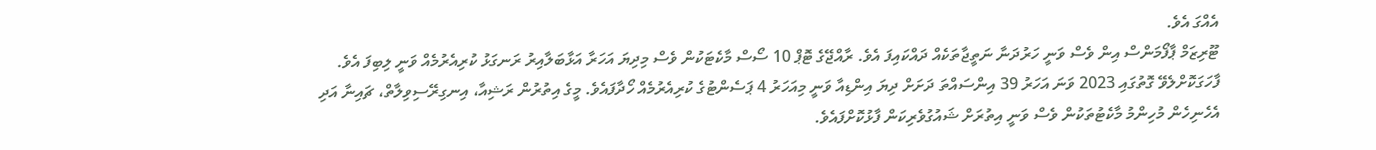އެއްގަ އެވެ.
ޓޫރިޒަމް ޕާފޯމަންސް އިން ވެސް ވަނީ ހަރުދަނާ ނަތީޖާތަކެއް ދައްކައިފަ އެވެ. ރާއްޖޭގެ ޓޮޕް 10 ސޯސް މާކެޓަކުން ވެސް މިދިޔަ އަހަރާ އަޅާބަލާއިރު ރަނގަޅު ކުރިއެރުމެއް ވަނީ ލިބިފަ އެވެ. ފާހަގަކޮށްލެވޭ ގޮތުގައި 2023 ވަނަ އަހަރު 39 އިންސައްތަ ދަށަށް ދިޔަ އިންޑިއާ ވަނީ މިއަހަރު 4 ޕަސެންޓުގެ ކުރިއެރުމެއް ހޯދާފައެވެ. މީގެ އިތުރުން ރަޝިއާ، އިނގިރޭސިވިލާތް، ޗައިނާ އަދި އެހެނިހެން މުހިންމު މާކެޓުތަކުން ވެސް ވަނީ އިތުރަށް ޝައުގުވެރިކަން ފާޅުކޮށްފައެވެ.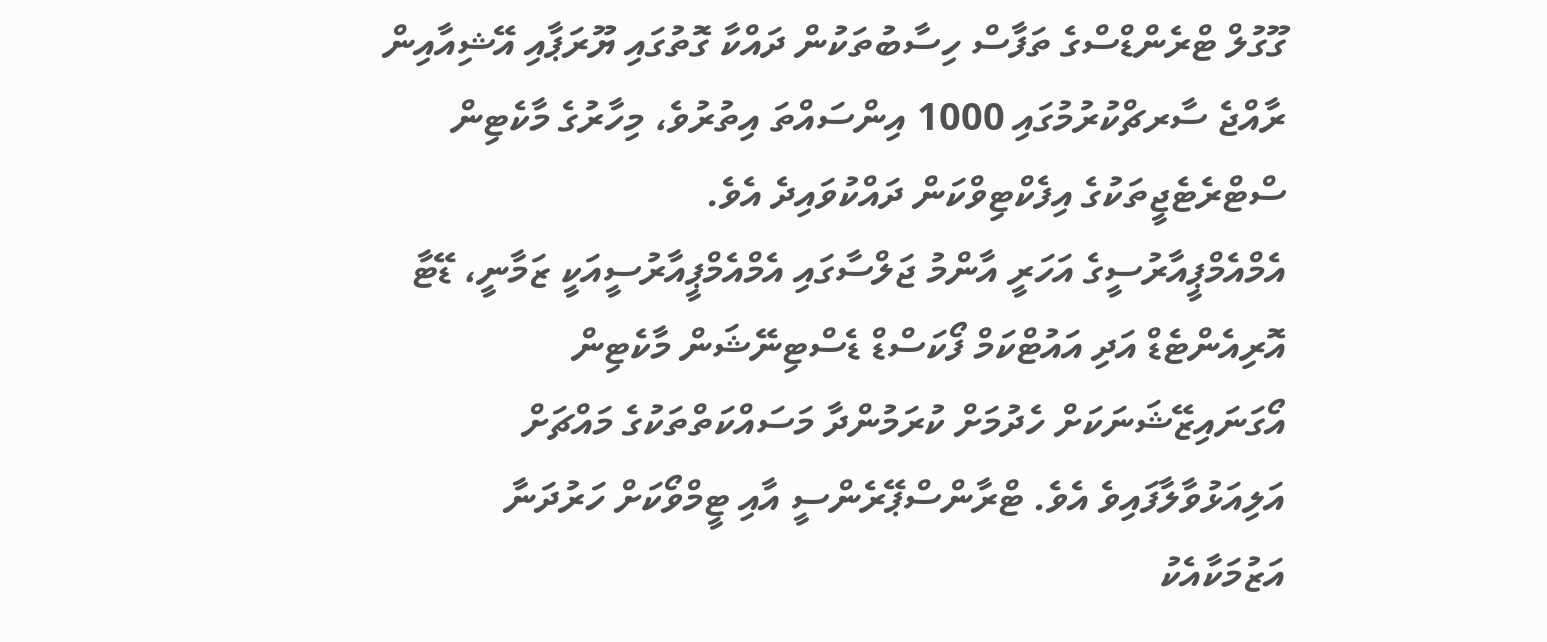ގޫގުލް ޓްރެންޑްސްގެ ތަފާސް ހިސާބުތަކުން ދައްކާ ގޮތުގައި ޔޫރަޕާއި އޭޝިއާއިން ރާއްޖެ ސާރޗްކުރުމުގައި 1000 އިންސައްތަ އިތުރުވެ، މިހާރުގެ މާކެޓިން ސްޓްރެޓެޖީތަކުގެ އިފެކްޓިވްކަން ދައްކުވައިދެ އެވެ.
އެމްއެމްޕީއާރުސީގެ އަހަރީ އާންމު ޖަލްސާގައި އެމްއެމްޕީއާރުސީއަކީ ޒަމާނީ، ޑޭޓާ އޮރިއެންޓެޑް އަދި އައުޓްކަމް ފޯކަސްޑް ޑެސްޓިނޭޝަން މާކެޓިން އޯގަނައިޒޭޝަނަކަށް ހެދުމަށް ކުރަމުންދާ މަސައްކަތްތަކުގެ މައްޗަށް އަލިއަޅުވާލާފައިވެ އެވެ. ޓްރާންސްޕޭރެންސީ އާއި ޓީމްވޯކަށް ހަރުދަނާ އަޒުމަކާއެކު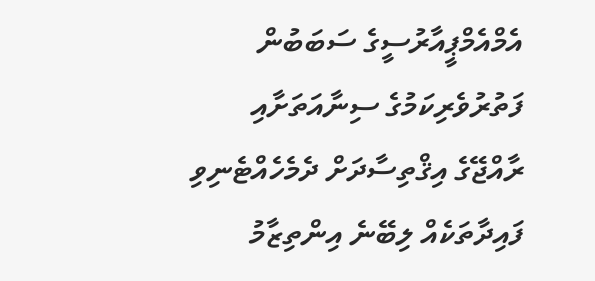އެމްއެމްޕީއާރުސީގެ ސަބަބުން ފަތުރުވެރިކަމުގެ ސިނާއަތަށާއި ރާއްޖޭގެ އިޤްތިސާދަށް ދެމެހެއްޓެނިވި ފައިދާތަކެއް ލިބޭނެ އިންތިޒާމު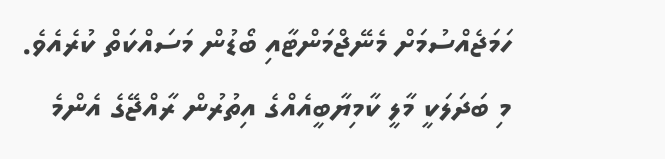ހަމަޖެއްސުމަށް މެނޭޖްމަންޓާއި ބޯޑުން މަސައްކަތް ކުރެއެވެ.
މި ބަދަލަކީ މާލީ ކާމިޔާބީއެއްގެ އިތުރުން ރާއްޖޭގެ އެންމެ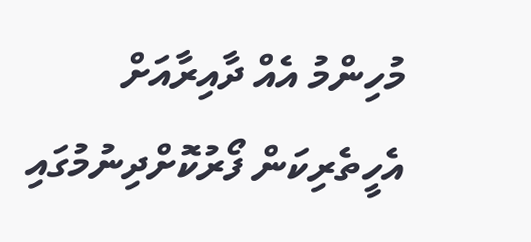މުހިންމު އެއް ދާއިރާއަށް އެހީތެރިކަން ފޯރުކޮށްދިނުމުގައި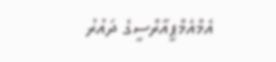އެމްއެމްޕީއާރްސީގެ ދައުރު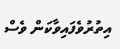އިތުރުވެފައިވާކަން ވެސް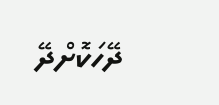ދޭހަކޮށްދޭ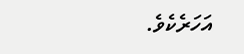އަހަރެކެވެ.